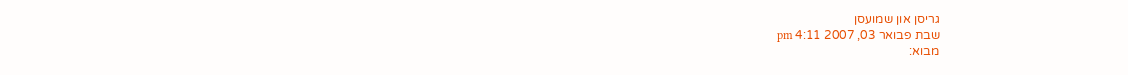גריסן און שמועסן
שבת פבואר 03, 2007 4:11 pm
מבוא: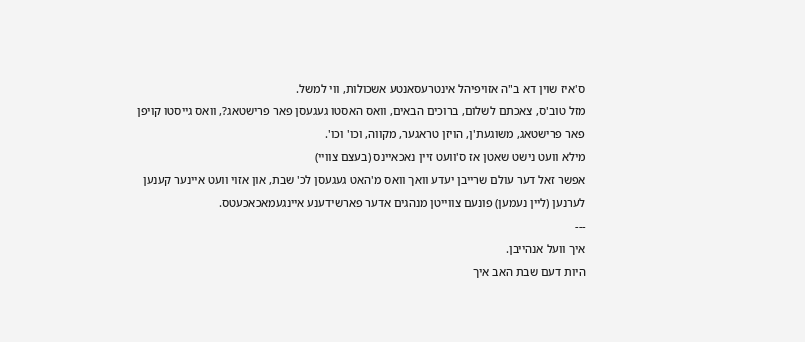ס'איז שוין דא ב"ה אזויפיהל אינטרעסאנטע אשכולות, ווי למשל.
מזל טוב'ס, צאכתם לשלום, ברוכים הבאים, וואס האסטו געגעסן פאר פרישטאג?, וואס גייסטו קויפן פאר פרישטאג, משוגעת'ן, הויזן טראגער, מקווה, וכו' וכו'.
מילא וועט נישט שאטן אז ס'וועט זיין נאכאיינס (בעצם צוויי)
אפשר זאל דער עולם שרייבן יעדע וואך וואס מ'האט געגעסן לכ' שבת, און אזוי וועט איינער קענען לערנען (ליין נעמען) פונעם צווייטן מנהגים אדער פארשידענע איינגעמאכאכעטס.
---
איך וועל אנהייבן.
היות דעם שבת האב איך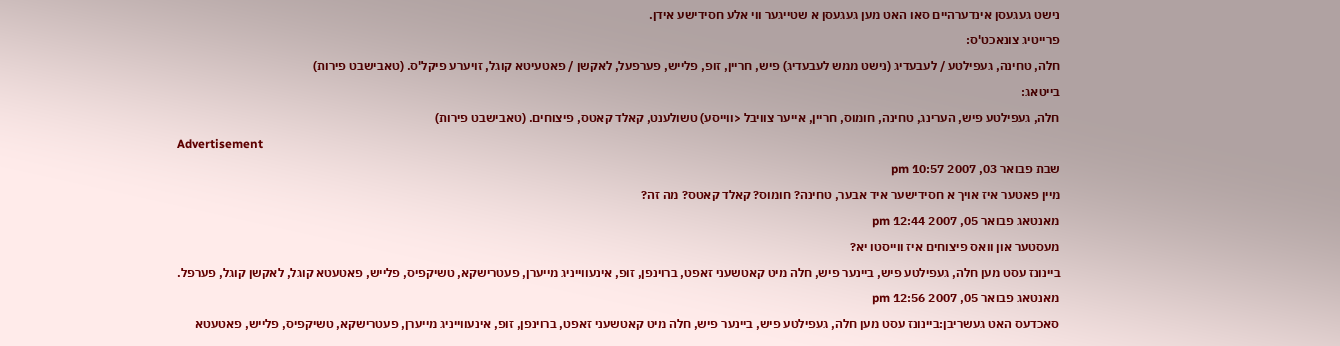נישט געגעסן אינדערהיים סאו האט מען געגעסן א שטייגער ווי אלע חסידישע אידן.
פרייטיג צונאכט'ס:
חלה, טחינה, געפילטע / לעבעדיג (נישט ממש לעבעדיג) פיש, חריין, זופ, פלייש, פערפעל, לאקשן / פאטעיטא קוגל, זויערע פיקל'ס. (טאבישבט פירות)
בייטאג:
חלה, געפילטע פיש, הערינג, טחינה, חומוס, חריין, אייער צוויבל <ווייסע) טשולענט, קאלד קאטס, פיצוחים. (טאבישבט פירות)
Advertisement
שבת פבואר 03, 2007 10:57 pm
מיין פאטער איז אויך א חסידישער איד אבער, טחינה? חומוס? קאלד קאטס? מה זה?
מאנטאג פבואר 05, 2007 12:44 pm
מעסטער און וואס פיצוחים איז ווייסטו יא?
ביינונז עסט מען חלה, געפילטע פיש, ביינער פיש, חלה מיט קאטשעני זאפט, ברוינפן, זופ, אינעווייניג מייערן, פעטרישקא, טשיקפיס, פלייש, פאטעטא קוגל, לאקשן קוגל, פערפל.
מאנטאג פבואר 05, 2007 12:56 pm
סאכדעס האט געשריבן:ביינונז עסט מען חלה, געפילטע פיש, ביינער פיש, חלה מיט קאטשעני זאפט, ברוינפן, זופ, אינעווייניג מייערן, פעטרישקא, טשיקפיס, פלייש, פאטעטא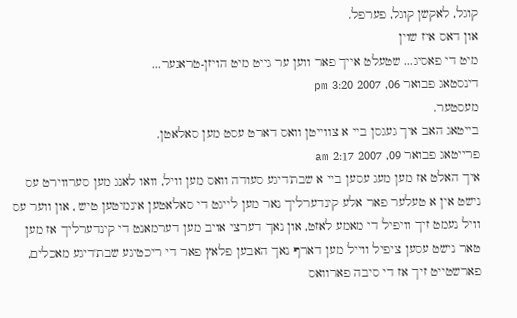קוגל, לאקשן קוגל, פערפל.
און דאס איז שוין
מיט די פאסיג... שטעלט אייך פאר ווען ער גייט מיט הויזן-טראגער...
דינסטאג פבואר 06, 2007 3:20 pm
מעסטער.
בייטאג האב איך געגסן ביי א צווייטן וואס דארט עסט מען סאלאטן.
פרייטאג פבואר 09, 2007 2:17 am
איך האלט אז מען מעג עסען ביי א שבת'דיגע סעודה וואס מען וויל, וואו לאנג מען סערווירט עס נישט אין א טעלער פאר אלע קינדערליך נאר מען לייגט די סאלאטען אינמיטען טיש , און ווער עס וויל נעמט זיך וויפיל די מאמע לאזט, און נאך דערצי אויב מען דערמאנט די קינדערליך אז מען טאר נישט עסען ציפיל ווייל מען דארף נאך האבען פלאץ פאר די ריכטיגע שבת'דיגע מאכלים,
פארשטייט זיך אז די סיבה פארוואס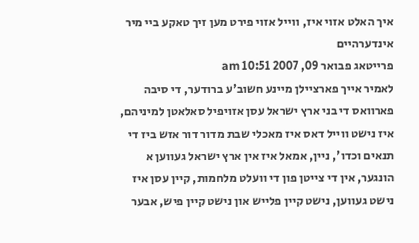איך האלט אזוי איז, ווייל אזוי פירט מען זיך טאקע ביי מיר אינדערהיים
פרייטאג פבואר 09, 2007 10:51 am
לאמיר אייך פארציילן מיינע חשוב'ע ברודער, די סיבה פארוואס די בני ארץ ישראל עסן אזויפיל סאלאטן למיניהם, איז נישט ווייל דאס איז מאכלי שבת מדור דור אזש ביז די תנאים וכדו', ניין, אמאל איז אין ארץ ישראל געווען א הונגער, אין די צייטן פון די וועלט מלחמות, קיין עסן איז נישט געווען, נישט קיין פלייש און נישט קיין פיש, אבער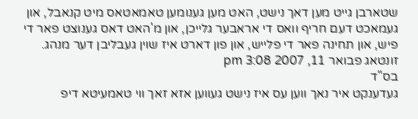שטארבן גייט מען דאך נישט, האט מען גענומען טאמאטאס מיט קנאבל, און געמאכט דעם חריף וואס די אראבער גלייכן, און מ'האט דאס גענוצט פאר די פיש, און תחינה פאר די פלייש, און פון דארט איז שוין געבליבן דער מנהג.
זונטאג פבואר 11, 2007 3:08 pm
בס"ד
געדענקט איר נאך ווען עס איז נישט געווען אזא זאך ווי טאמעיטא דיפ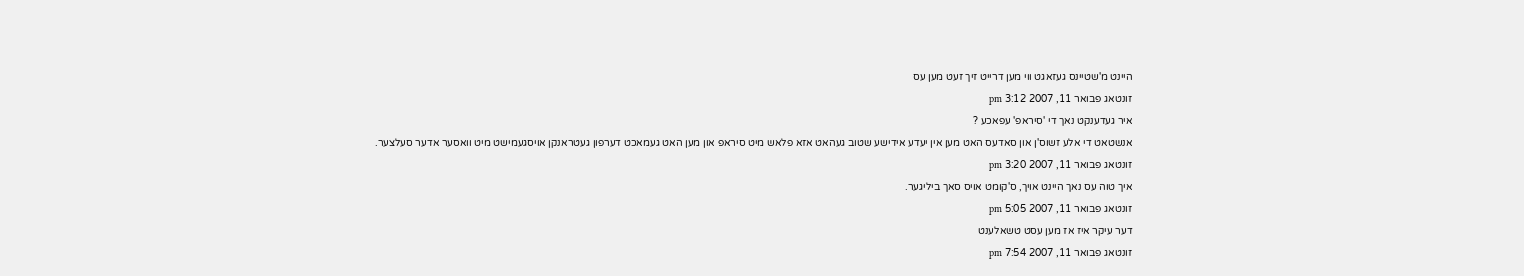היינט מ'שטיינס געזאגט ווי מען דרייט זיך זעט מען עס
זונטאג פבואר 11, 2007 3:12 pm
איר געדענקט נאך די 'סיראפ' עפאכע ?
אנשטאט די אלע זשוס'ן און סאדעס האט מען אין יעדע אידישע שטוב געהאט אזא פלאש מיט סיראפ און מען האט געמאכט דערפון געטראנקן אויסגעמישט מיט וואסער אדער סעלצער.
זונטאג פבואר 11, 2007 3:20 pm
איך טוה עס נאך היינט אויך, ס'קומט אויס סאך ביליגער.
זונטאג פבואר 11, 2007 5:05 pm
דער עיקר איז אז מען עסט טשאלענט
זונטאג פבואר 11, 2007 7:54 pm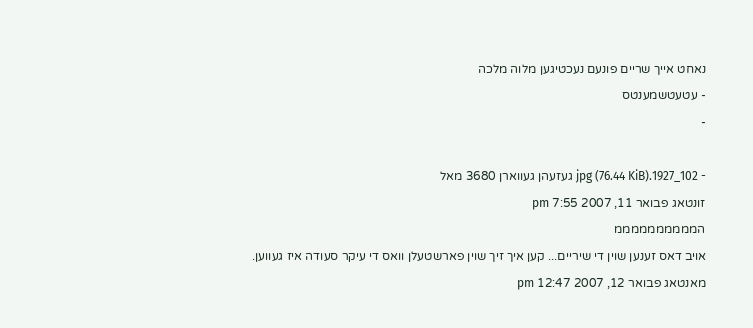נאחט אייך שריים פונעם נעכטיגען מלוה מלכה
- עטעטשמענטס
-

- 102_1927.jpg (76.44 KiB) געזעהן געווארן 3680 מאל
זונטאג פבואר 11, 2007 7:55 pm
הממממממממממ
אויב דאס זענען שוין די שיריים... קען איך זיך שוין פארשטעלן וואס די עיקר סעודה איז געווען.
מאנטאג פבואר 12, 2007 12:47 pm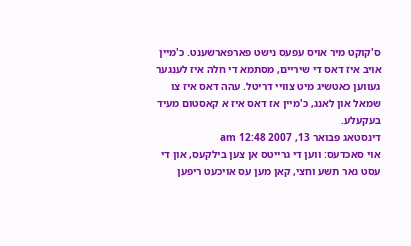ס'קוקט מיר אויס עפעס נישט פארפארשענט. כ'מיין אויב איז דאס די שיריים, מסתמא די חלה איז לענגער געווען כאטשיג מיט צוויי דריטל. עהה דאס איז צו שמאל און לאנג, כ'מיין אז דאס איז א קאסטום מעיד בעקעלע.
דינסטאג פבואר 13, 2007 12:48 am
אוי סאכדעס: ווען די גרייטס אן צען בילקעס, און די עסט נאר תשע וחצי, קאן מען עס אויכעט ריפען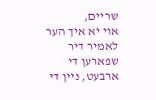שריים,
אוי יא איך הער לאמיר דיר שפארען די ארבעט, ניין די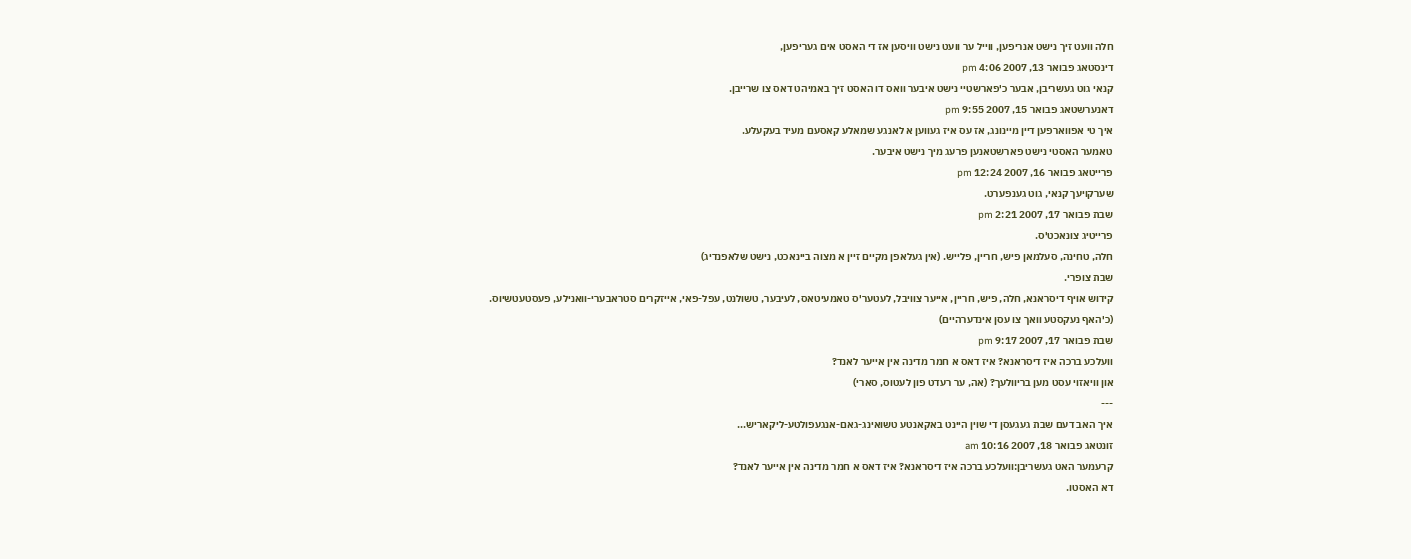חלה וועט זיך נישט אנריפען, ווייל ער וועט נישט וויסען אז די האסט אים געריפען,
דינסטאג פבואר 13, 2007 4:06 pm
קנאי גוט געשריבן, אבער כ'פארשטיי נישט איבער וואס דו האסט זיך באמיהט דאס צו שרייבן.
דאנערשטאג פבואר 15, 2007 9:55 pm
איך טי אפווארפען דיין מיינונג, אז עס איז געווען א לאנגע שמאלע קאסעם מעיד בעקעלע.
טאמער האסטי נישט פארשטאנען פרעג מיך נישט איבער.
פרייטאג פבואר 16, 2007 12:24 pm
שערקויעך קנאי, גוט גענפערט.
שבת פבואר 17, 2007 2:21 pm
פרייטיג צונאכט'ס.
חלה, טחינה, סעלמאן פיש, חריין, פלייש. (אין געלאפן מקיים זיין א מצוה ביינאכט, נישט שלאפנדיג)
שבת צופרי.
קידוש אויף דיסראנא, חלה, פיש, חריין, אייער צוויבל, לעטער'ס טאמעיטאס, לעיבער, טשולנט, עפל-פאי, אייזקרים סטראבערי-וואנילע, פעסטעטשיוס.
(כ'האף נעקסטע וואך צו עסן אינדערהיים)
שבת פבואר 17, 2007 9:17 pm
וועלכע ברכה איז דיסראנא? איז דאס א חמר מדינה אין אייער לאנד?
און וויאזוי עסט מען בריוולעך? (אה, ער רעדט פון לעטוס, סארי)
---
איך האב דעם שבת געגעסן די שוין היינט באקאנטע טשואינג-גאם-אנגעפולטע-ליקאריש...
זונטאג פבואר 18, 2007 10:16 am
קרעמער האט געשריבן:וועלכע ברכה איז דיסראנא? איז דאס א חמר מדינה אין אייער לאנד?
דא האסטו.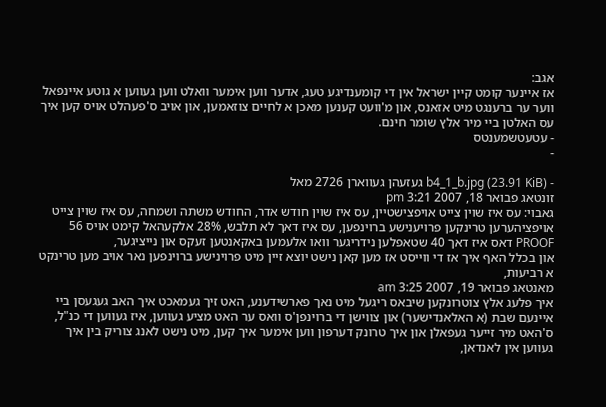אגב:
אז איינער קומט קיין ישראל אין די קומענדיגע טעג, אדער ווען אימער וואלט ווען געווען א גוטע איינפאל ווער ער ברענגט מיט אזאנס, און מ'וועט קענען מאכן א לחיים צוזאמען, און אויב ס'פעהלט אויס קען איך עס האלטן ביי מיר אלץ שומר חינם.
- עטעטשמענטס
-

- b4_1_b.jpg (23.91 KiB) געזעהן געווארן 2726 מאל
זונטאג פבואר 18, 2007 3:21 pm
גאבוי: עס איז שוין צייט אויפצישטיין, עס איז שוין חודש אדר, החודש משתה ושמחה, עס איז שוין צייט אויפציהערען טרינקען פרויענישע ברוינפען, עס איז דאך לא תלבש, 28% אלקעהאל קימט אויס 56 PROOF דאס איז דאך 40 שטאפלען נידריגער וואו אלעמען באקאנטען זעקס און נייציגער,
און בכלל האף איך אז די ווייסט אז מען קאן נישט יוצא זיין מיט פרוינישע ברוינפען נאר אויב מען טרינקט א רביעות,
מאנטאג פבואר 19, 2007 3:25 am
איך פלעג אלץ צוטרונקען שיבאס ריגעל מיט נאך פארשידענע, האט זיך געמאכט איך האב געגעסן ביי איינעם שבת (א האלאנדישער) און צווישן די ברוינפן'ס וואס ער האט מציע געווען, איז געווען די כנ"ל, ס'האט מיר זייער געפאלן און איך טרונק דערפון ווען אימער איך קען, מיט נישט לאנג צוריק בין איך געווען אין לאנדאן,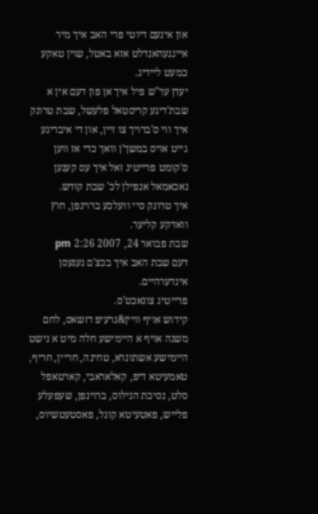און אינעם דיוטי פרי האב איך מיר איינגעהאנדלט אזא באטל, שוין טאקע כמעט ליידיג.
יעדן ער"ש פיל איך אן פון דעם אין א שבת'דיגע קריסטאל פלעשל, שבת טרונק איך ווי ס'ברויך צו זיין, און די איבריגע גייט אויס במשך'ן וואך כדי אז ווען ס'קומט פרייטיג זאל איך עס קענען נאכאמאל אנפילן לכ' שבת קודש.
איך טרונק סיי וועלכע ברוינפן, חוץ וואדקע קליער.
שבת פבואר 24, 2007 2:26 pm
דעם שבת האב איך בכצ'ם געגעסן אינדערהיים.
פרייטיג צונאכט'ס.
קידוש אויף וויין&גרעיפ דזשאס, לחם משנה אויף א היימישע חלה מיט א נישט היימישע אשתונרא, טחינה, חריין, חריף, טאמעיטא דיפ, קאלאראבי, קארטאפל סלט, נסיכת הנילוס, ברוינפן, שעפעלע פלייש, פאטעיטא קוגל, פאסטעטשיוס,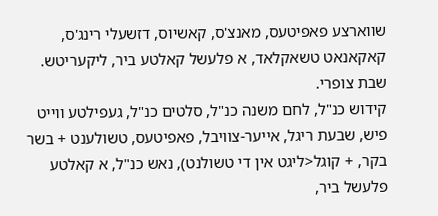שווארצע פאפיטעס, מאנצ'ס, קאשיוס, דזשעלי רינג'ס, קאקאנאט טשאקלאד, א פלעשל קאלטע ביר, ליקעריטש.
שבת צופרי.
קידוש כנ"ל, לחם משנה כנ"ל, סלטים כנ"ל, געפילטע ווייט פיש, שבעת ריגל, אייער-צוויבל, פאפיטעס, טשולענט + בשר בקר, + קוגל<ליגט אין די טשולנט), נאש כנ"ל, א קאלטע פלעשל ביר,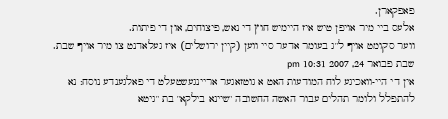פאפקארן.
אלעס ביי מיר אויפן טיש איז היימיש חוץ די נאש, פיצוחים, און די פיתות.
ווער ס'קומט אויף ל"ג בעומר אדער סיי ווען (קיין ירושלים) איז געלאדנט צו מיר אויף שבת.
שבת פבואר 24, 2007 10:31 pm
אין די היי-וואכיגע לוח המודעות האט א גוטזאגער אריינגעשטעלט די פאלגענדע נוסח: נא להתפלל ולומר תהלים עבור האשה החשובה "שיינא בילקא" בת "גיטא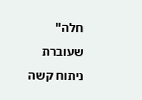חלה" שעוברת ניתוח קשה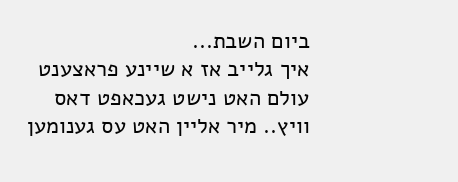ביום השבת...
איך גלייב אז א שיינע פראצענט עולם האט נישט געכאפט דאס וויץ.. מיר אליין האט עס גענומען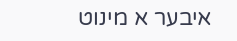איבער א מינוט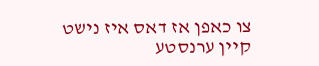צו כאפן אז דאס איז נישט קיין ערנסטע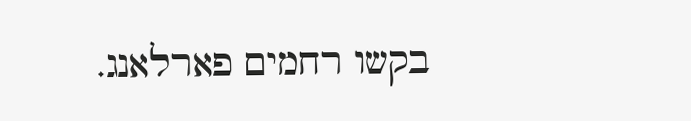בקשו רחמים פארלאנג.